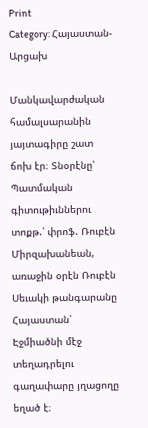Print
Category: Հայաստան-Արցախ

Մանկավարժական համալսարանին յայտագիրը շատ ճոխ էր։ Տնօրէնը՝ Պատմական գիտութիւններու տոքթ.՝ փրոֆ. Ռուբէն Միրզախանեան, առաջին օրէն Ռուբէն Սեւակի թանգարանը Հայաստան՝ Էջմիածնի մէջ տեղադրելու գաղափարը յղացողը եղած է։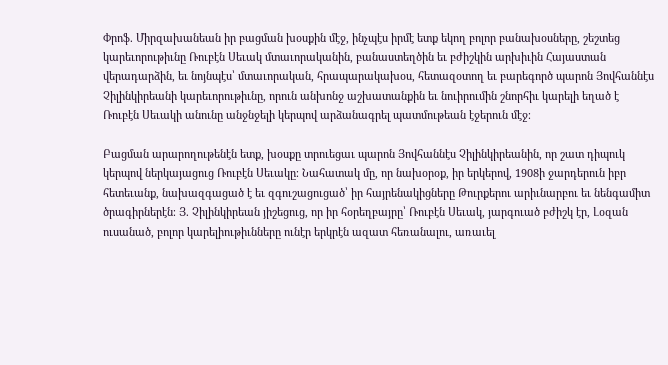Փրոֆ. Միրզախանեան իր բացման խօսքին մէջ, ինչպէս իրմէ ետք եկող բոլոր բանախօսները, շեշտեց կարեւորութիւնը Ռուբէն Սեւակ մտաւորականին, բանաստեղծին եւ բժիշկին արխիւին Հայաստան վերադարձին, եւ նոյնպէս՝ մտաւորական, հրապարակախօս, հետազօտող եւ բարեգործ պարոն Յովհաննէս Չիլինկիրեանի կարեւորութիւնը, որուն անխոնջ աշխատանքին եւ նուիրումին շնորհիւ կարելի եղած է Ռուբէն Սեւակի անունը անջնջելի կերպով արձանագրել պատմութեան էջերուն մէջ։

Բացման արարողութենէն ետք, խօսքը տրուեցաւ պարոն Յովհաննէս Չիլինկիրեանին, որ շատ դիպուկ կերպով ներկայացուց Ռուբէն Սեւակը։ Նահատակ մը, որ նախօրօք, իր երկերով, 1908ի ջարդերուն իբր հետեւանք, նախազգացած է եւ զգուշացուցած՝ իր հայրենակիցները Թուրքերու արիւնարբու եւ նենգամիտ ծրագիրներէն։ Յ. Չիլինկիրեան յիշեցուց, որ իր հօրեղբայրը՝ Ռուբէն Սեւակ, յարգուած բժիշկ էր, Լօզան ուսանած, բոլոր կարելիութիւնները ունէր երկրէն ազատ հեռանալու, առաւել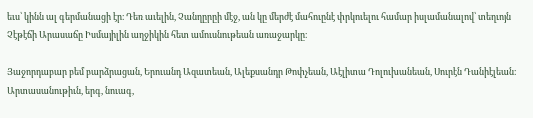եւս՝ կինն ալ գերմանացի էր։ Դեռ աւելին, Չանղըրըի մէջ, ան կը մերժէ մահուընէ փրկուելու համար իսլամանալով՝ տեղւոյն Չէթէճի Արասաճը Իսմայիլին աղջիկին հետ ամուսնութեան առաջարկը։

Յաջորդաբար բեմ բարձրացան, Երուանդ Ազատեան, Ալեքսանդր Թոփչեան, Աէլիտա Դոլուխանեան, Սուրէն Դանիէլեան։ Արտասանութիւն, երգ, նուագ,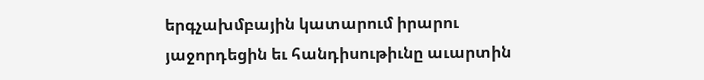երգչախմբային կատարում իրարու յաջորդեցին եւ հանդիսութիւնը աւարտին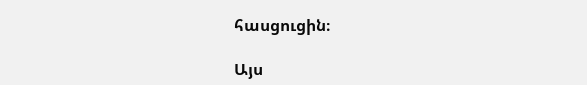հասցուցին։

Այս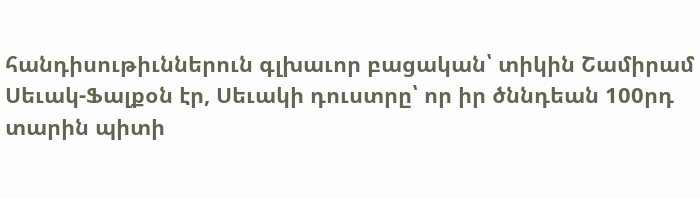հանդիսութիւններուն գլխաւոր բացական՝ տիկին Շամիրամ Սեւակ-Ֆալքօն էր, Սեւակի դուստրը՝ որ իր ծննդեան 100րդ տարին պիտի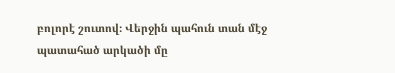բոլորէ շուտով։ Վերջին պահուն տան մէջ պատահած արկածի մը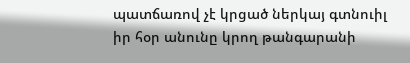պատճառով չէ կրցած ներկայ գտնուիլ իր հօր անունը կրող թանգարանի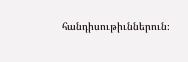հանդիսութիւններուն։